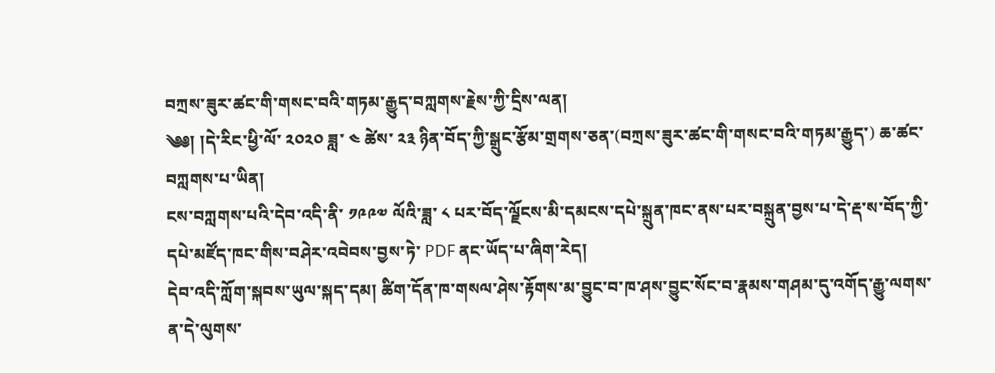བཀྲས་ཟུར་ཚང་གི་གསང་བའི་གཏམ་རྒྱུད་བཀླགས་རྗེས་ཀྱི་དྲིས་ལན།
༄༅། །དེ་རིང་ཕྱི་ལོ་ ༢༠༢༠ ཟླ་ ༤ ཚེས་ ༢༣ ཉིན་བོད་ཀྱི་སྒྲུང་རྩོམ་གྲགས་ཅན་(བཀྲས་ཟུར་ཚང་གི་གསང་བའི་གཏམ་རྒྱུད་) ཆ་ཚང་བཀླགས་པ་ཡིན།
ངས་བཀླགས་པའི་དེབ་འདི་ནི་ ༡༩༩༧ ལོའི་ཟླ་ ༨ པར་བོད་ལྗོངས་མི་དམངས་དཔེ་སྐྲུན་ཁང་ནས་པར་བསྐྲུན་བྱས་པ་དེ་རྡ་ས་བོད་ཀྱི་དཔེ་མཛོད་ཁང་གིས་བཤེར་འབེབས་བྱས་ཏེ་ PDF ནང་ཡོད་པ་ཞིག་རེད།
དེབ་འདི་ཀློག་སྐབས་ཡུལ་སྐད་དམ། ཚིག་དོན་ཁ་གསལ་ཤེས་རྟོགས་མ་བྱུང་བ་ཁ་ཤས་བྱུང་སོང་བ་རྣམས་གཤམ་དུ་འགོད་རྒྱུ་ལགས་ན་དེ་ལུགས་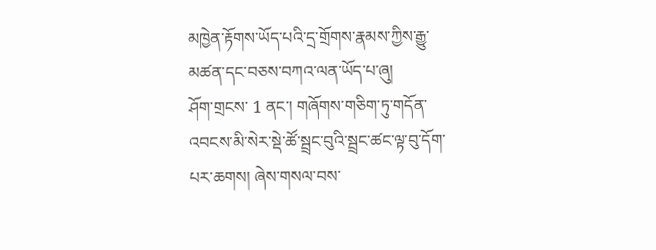མཁྱེན་རྟོགས་ཡོད་པའི་དྲ་གྲོགས་རྣམས་ཀྱིས་རྒྱུ་མཚན་དང་བཅས་བཀའ་ལན་ཡོད་པ་ཞུ།
ཤོག་གྲངས་ 1 ནང་། གཞོགས་གཅིག་ཏུ་གདོན་འབངས་མི་སེར་སྡེ་ཚོ་སྦྲང་བུའི་སྦྲང་ཚང་ལྟ་བུ་དོག་པར་ཆགས། ཞེས་གསལ་བས་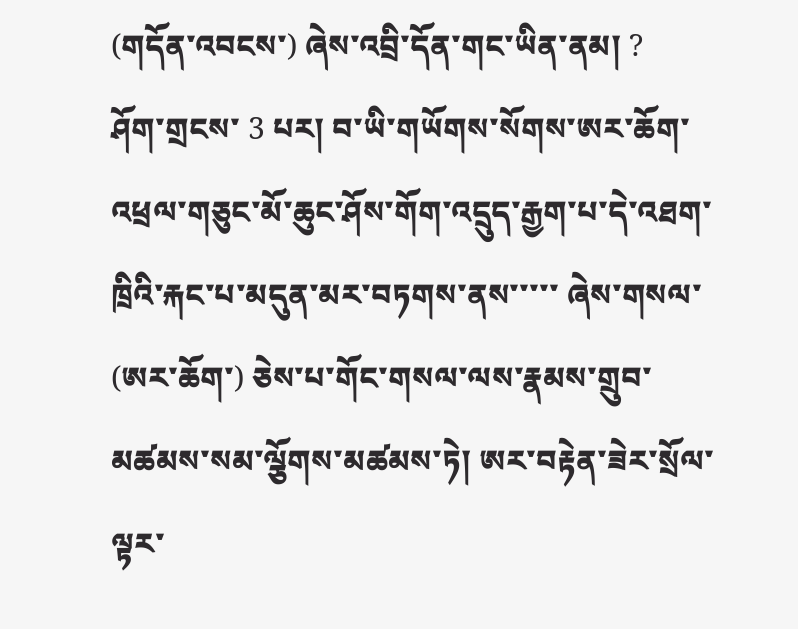(གདོན་འབངས་) ཞེས་འབྲི་དོན་གང་ཡིན་ནམ། ?
ཤོག་གྲངས་ 3 པར། བ་ཡི་གཡོགས་སོགས་ཨར་ཆོག་འཕྲལ་གཅུང་མོ་ཆུང་ཤོས་གོག་འདྲུད་རྒྱག་པ་དེ་འཐག་ཁྲིའི་རྐང་པ་མདུན་མར་བཏགས་ནས་་་་་ ཞེས་གསལ་ (ཨར་ཆོག་) ཅེས་པ་གོང་གསལ་ལས་རྣམས་གྲུབ་མཚམས་སམ་ལྕོགས་མཚམས་ཏེ། ཨར་བརྟེན་ཟེར་སྲོལ་ལྟར་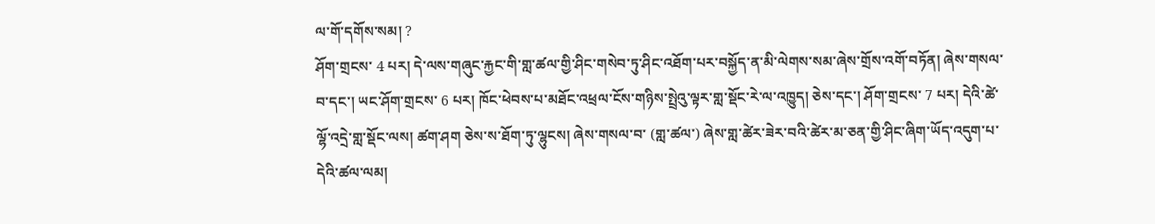ལ་གོ་དགོས་སམ། ?
ཤོག་གྲངས་ 4 པར། དེ་ལས་གཞུང་རྐྱང་གི་གླ་ཚལ་གྱི་ཤིང་གསེབ་ཏུ་ཤིང་འཐོག་པར་བསྐྱོད་ན་མི་ལེགས་སམ་ཞེས་གྲོས་འགོ་བཏོན། ཞེས་གསལ་བ་དང་། ཡང་ཤོག་གྲངས་ 6 པར། ཁོང་ཕེབས་པ་མཐོང་འཕྲལ་ངོས་གཉིས་སྤྲེའུ་ལྟར་གླ་སྡོང་རེ་ལ་འཁྱུད། ཅེས་དང་། ཤོག་གྲངས་ 7 པར། དེའི་ཚེ་ལྷོ་འདྲེ་གླ་སྡོང་ལས། ཚག་ཤག ཅེས་ས་ཐོག་ཏུ་ལྷུངས། ཞེས་གསལ་བ་ (གླ་ཚལ་) ཞེས་གླ་ཚེར་ཟེར་བའི་ཚེར་མ་ཅན་གྱི་ཤིང་ཞིག་ཡོད་འདུག་པ་དེའི་ཚལ་ལམ།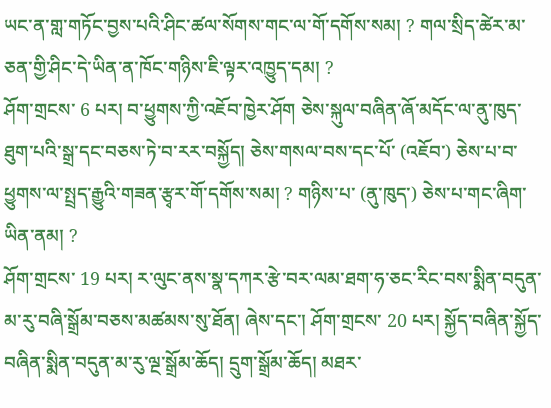ཡང་ན་གླ་གཏོང་བྱས་པའི་ཤིང་ཚལ་སོགས་གང་ལ་གོ་དགོས་སམ། ? གལ་སྲིད་ཚེར་མ་ཅན་གྱི་ཤིང་དེ་ཡིན་ན་ཁོང་གཉིས་ཇི་ལྟར་འཁྱུད་དམ། ?
ཤོག་གྲངས་ 6 པར། བ་ཕྱུགས་ཀྱི་འཇོབ་ཁྱེར་ཤོག ཅེས་སྐུལ་བཞིན་ཞོ་མདོང་ལ་ནུ་ཁུད་ཐུག་པའི་སྒྲ་དང་བཅས་ཏེ་བ་རར་བསྐྱོད། ཅེས་གསལ་བས་དང་པོ་ (འཇོབ་) ཅེས་པ་བ་ཕྱུགས་ལ་སྤྲད་རྒྱུའི་གཟན་རྩྭར་གོ་དགོས་སམ། ? གཉིས་པ་ (ནུ་ཁུད་) ཅེས་པ་གང་ཞིག་ཡིན་ནམ། ?
ཤོག་གྲངས་ 19 པར། ར་ལུང་ནས་སྣ་དཀར་རྩེ་བར་ལམ་ཐག་ཧ་ཅང་རིང་བས་སྨིན་བདུན་མ་རུ་བཞི་སྒྲོམ་བཅས་མཚམས་སུ་ཐོན། ཞེས་དང་། ཤོག་གྲངས་ 20 པར། སྐྱོད་བཞིན་སྐྱོད་བཞིན་སྨིན་བདུན་མ་རུ་ལྔ་སྒྲོམ་ཆོད། དྲུག་སྒྲོམ་ཆོད། མཐར་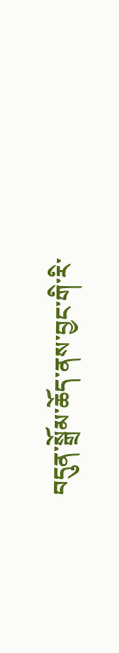བདུན་སྒྲོམ་ཆོད་ནས་བྱང་གི་རི་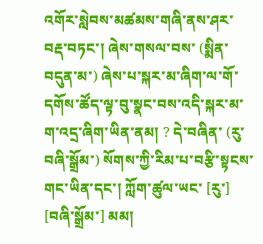འགོར་སླེབས་མཚམས་གཞི་ནས་ཤར་བརྡ་བཏང་། ཞེས་གསལ་བས་ (སྨིན་བདུན་མ་) ཞེས་པ་སྐར་མ་ཞིག་ལ་གོ་དགོས་ཚོད་ལྟ་བུ་སྣང་བས་འདི་སྐར་མ་ག་འདྲ་ཞིག་ཡིན་ནམ། ? དེ་བཞིན་ (རུ་བཞི་སྒྲོམ་) སོགས་ཀྱི་རིམ་པ་བརྩི་སྟངས་གང་ཡིན་དང་། ཀློག་ཚུལ་ཡང་ [རུ་] [བཞི་སྒྲོམ་] མམ།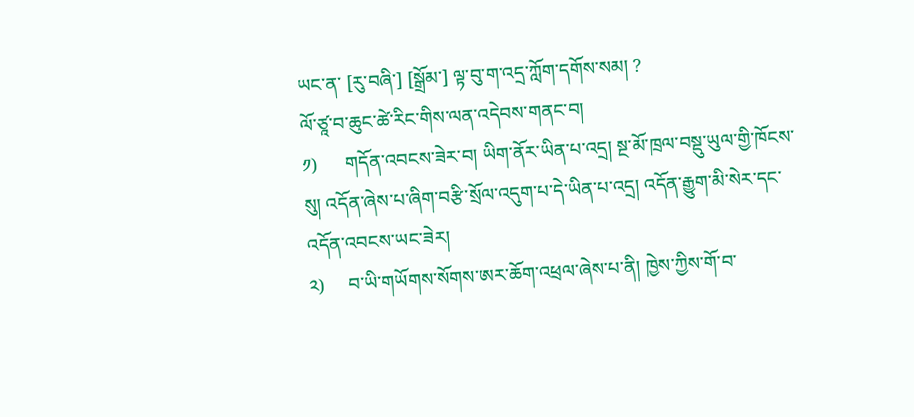ཡང་ན་ [རུ་བཞི་] [སྒྲོམ་] ལྟ་བུ་ག་འདྲ་ཀློག་དགོས་སམ། ?
ལོ་ཙཱ་བ་ཆུང་ཚེ་རིང་གིས་ལན་འདེབས་གནང་བ།
༡)      གདོན་འབངས་ཟེར་བ། ཡིག་ནོར་ཡིན་པ་འདྲ། སྔ་མོ་ཁྲལ་བསྡུ་ཡུལ་གྱི་ཁོངས་སུ། འདོན་ཞེས་པ་ཞིག་བརྩི་སྲོལ་འདུག་པ་དེ་ཡིན་པ་འདྲ། འདོན་རྒྱུག་མི་སེར་དང་འདོན་འབངས་ཡང་ཟེར།
༢)     བ་ཡི་གཡོགས་སོགས་ཨར་ཆོག་འཕྲལ་ཞེས་པ་ནི། ཁྱེས་ཀྱིས་གོ་བ་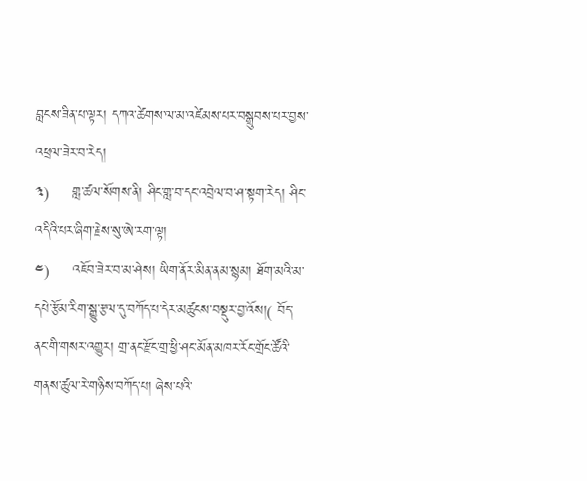བླངས་ཟིན་པ་ལྟར། དཀའ་ཚེགས་ལ་མ་འཛེམས་པར་བསྒྲུབས་པར་བྱས་འཕྲལ་ཟེར་བ་རེད།
༣)     གླ་ཚལ་སོགས་ནི། ཤིང་གླ་བ་དང་འབྲེལ་བ་ཤ་སྟག་རེད། ཤིང་འདིའི་པར་ཞིག་རྗེས་སུ་ཨེ་རག་ལྟ།
༤)     འཇོབ་ཟེར་བ་མ་ཤེས། ཡིག་ནོར་མིན་ནམ་སྙམ། ཐོག་མའི་མ་དཔེ་རྩོམ་རིག་སྒྱུ་རྩལ་དུ་བཀོད་པ་དེར་མཚུངས་བསྡུར་བྱ་འོས།( བོད་ནང་གི་གསར་འགྱུར། གྲ་ནང་རྫོང་གྲ་ཕྱི་ཤང་མོན་མཁར་རོང་གྲོང་ཚོའི་གནས་ཚུལ་རེ་གཉིས་བཀོད་པ། ཞེས་པའི་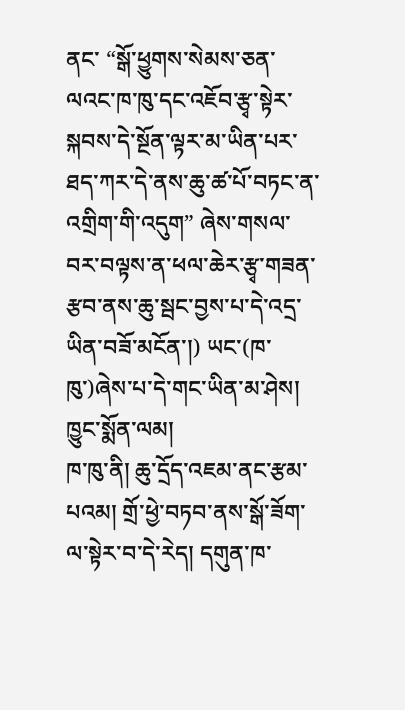ནང་ “སྒོ་ཕྱུགས་སེམས་ཅན་ལའང་ཁ་ཁུ་དང་འཇོབ་རྩྭ་སྟེར་སྐབས་དེ་སྔོན་ལྟར་མ་ཡིན་པར་ཐད་ཀར་དེ་ནས་ཆུ་ཚ་པོ་བཏང་ན་འགྲིག་གི་འདུག” ཞེས་གསལ་བར་བལྟས་ན་ཕལ་ཆེར་རྩྭ་གཟན་རྩབ་ནས་ཆུ་སྦང་བྱས་པ་དེ་འདྲ་ཡིན་བཟོ་མངོན་།) ཡང་(ཁ་ཁུ་)ཞེས་པ་དེ་གང་ཡིན་མ་ཤེས། ཁྱུང་སྨོན་ལམ།
ཁ་ཁུ་ནི། ཆུ་དྲོད་འཇམ་ནང་རྩམ་པའམ། གྲོ་ཕྱེ་བཏབ་ནས་སྒོ་ཟོག་ལ་སྟེར་བ་དེ་རེད། དགུན་ཁ་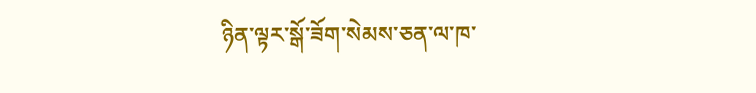ཉིན་ལྟར་སྒོ་ཟོག་སེམས་ཅན་ལ་ཁ་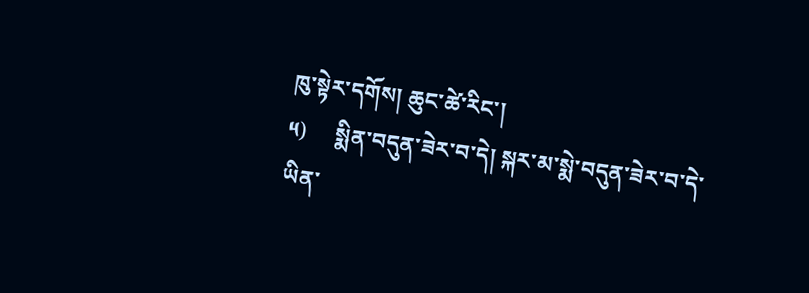ཁུ་སྟེར་དགོས། ཆུང་ཚེ་རིང་།
༥)     སྨིན་བདུན་ཟེར་བ་དེ། སྐར་མ་སྨེ་བདུན་ཟེར་བ་དེ་ཡིན་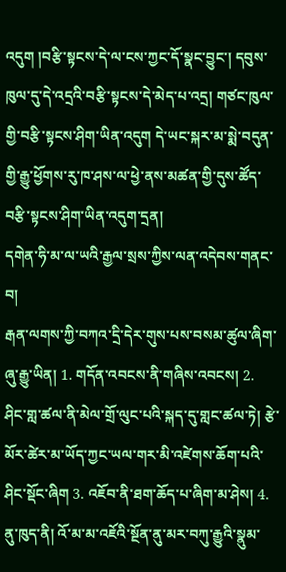འདུག །བརྩི་སྟངས་དེ་ལ་ངས་ཀྱང་དོ་སྣང་བྱུང་། དབུས་ཁུལ་དུ་དེ་འདྲའི་བརྩི་སྟངས་དེ་མེད་པ་འདྲ། གཙང་ཁུལ་གྱི་བརྩི་སྟངས་ཤིག་ཡིན་འདུག དེ་ཡང་སྐར་མ་སྨེ་བདུན་གྱི་རྒྱུ་ཕྱོགས་རུ་ཁ་ཤས་ལ་ཕྱེ་ནས་མཚན་གྱི་དུས་ཚོད་བརྩི་སྟངས་ཤིག་ཡིན་འདུག་དྲན།
དགེན་ཧི་མ་ལ་ཡའི་རྒྱལ་སྲས་ཀྱིས་ལན་འདེབས་གནང་བ།
རྒན་ལགས་ཀྱི་བཀའ་དྲི་དེར་གུས་པས་བསམ་ཚུལ་ཞིག་ཞུ་རྒྱུ་ཡིན། 1. གདོན་འབངས་ནི་གཞིས་འབངས། 2. ཤིང་གླ་ཚལ་ནི་མེལ་གྲོ་ལུང་པའི་སྐད་དུ་གླང་ཚལ་ཏེ། རྩེ་མོར་ཚེར་མ་ཡོད་ཀྱང་ཡལ་གར་མི་འཛེགས་ཆོག་པའི་ཤིང་སྡོང་ཞིག 3. འཇོབ་ནི་ཐག་ཆོད་པ་ཞིག་མ་ཤེས། 4. ནུ་ཁུད་ནི། འོ་མ་མ་འཇོའི་སྔོན་ནུ་མར་བཀུ་རྒྱུའི་སྣུམ་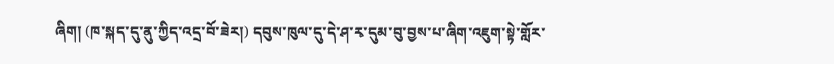ཞིག། (ཁ་སྐད་དུ་ནུ་ཀྱིད་འདྲ་བོ་ཟེར།) དབུས་ཁུལ་དུ་དེ་ཤ་རྭ་དུམ་བུ་བྱས་པ་ཞིག་འཇུག་སྟེ་གློར་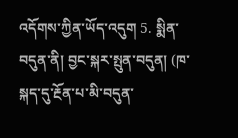འདོགས་ཀྱིན་ཡོད་འདུག 5. སྨིན་བདུན་ནི། བྱང་སྐར་སྤུན་བདུན། (ཁ་སྐད་དུ་རྔོན་པ་མི་བདུན་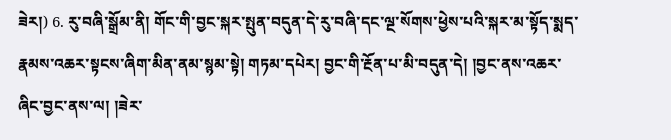ཟེར།) 6. རུ་བཞི་སྒྲོམ་ནི། གོང་གི་བྱང་སྐར་སྤུན་བདུན་དེ་རུ་བཞི་དང་ལྔ་སོགས་ཕྱེས་པའི་སྐར་མ་སྟོད་སྨད་རྣམས་འཆར་སྟངས་ཞིག་མིན་ནམ་སྙམ་སྟེ། གཏམ་དཔེར། བྱང་གི་རྔོན་པ་མི་བདུན་དེ། །བྱང་ནས་འཆར་ཞིང་བྱང་ནས་ལ། །ཟེར་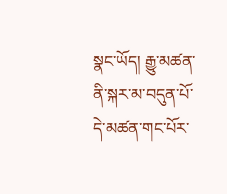སྣང་ཡོད། རྒྱུ་མཚན་ནི་སྐར་མ་བདུན་པོ་དེ་མཚན་གང་པོར་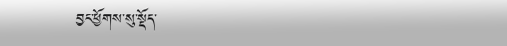བྱང་ཕྱོགས་སུ་སྡོད་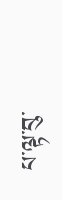པ་ལྟ་བུ་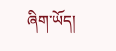ཞིག་ཡོད།